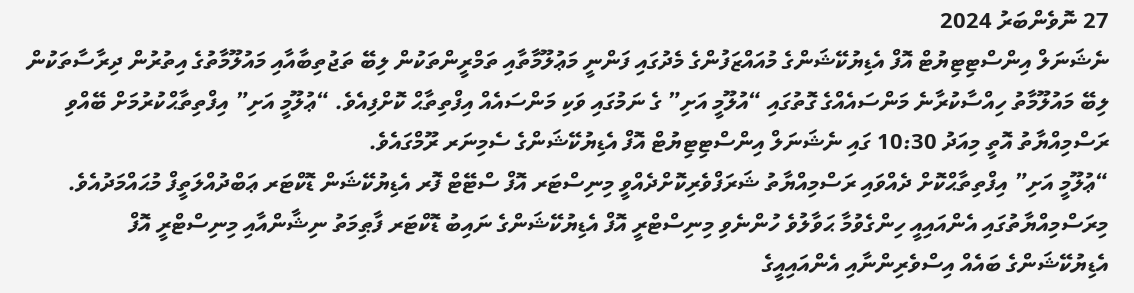27 ނޮވެންބަރު 2024
ނެޝަނަލް އިންސްޓިޓިޔުޓް އޮފް އެޑިޔުކޭޝަންގެ މުއައްޒަފުންގެ މެދުގައި ފަންނީ މަޢުލޫމާތާއި ތަމްރީންތަކުން ލިބޭ ތަޖުތިބާއާއި މައުލޫމާތުގެ އިތުރުން ދިރާސާތަކުން ލިބޭ މައުލޫމާތު ހިއްސާކުރާނެ މަންސައެއްގެ ގޮތުގައި “އުލޫމީ އަށި” ގެ ނަމުގައި ވަކި މަންސައެއް އިފްތިތާޙް ކޮށްފިއެވެ. “ޢުލޫމީ އަށި” އިފްތިތާޙްކުރުމަށް ބޭއްވި ރަސްމިއްޔާތު އޮތީ މިއަދު 10:30 ގައި ނެޝަނަލް އިންސްޓިޓިޔުޓް އޮފް އެޑިޔުކޭޝަންގެ ސެމިނަރ ރޫމްގައެވެ.
“ޢުލޫމީ އަށި” އިފްތިތާޙްކޮށް ދެއްވައި ރަސްމިއްޔާތު ޝަރަފްވެރިކޮށްދެއްވީ މިނިސްޓަރ އޮފް ސްޓޭޓް ފޮރ އެޑިޔުކޭޝަން ޑޮކްޓަރ ޢަބްދުއްލަތީފް މުޙައްމަދުއެވެ. މިރަސްމިއްޔާތުގައި އެންއައިއީ ހިންގެވުމާ ޙަވާލުވެ ހުންނެވި މިނިސްޓްރީ އޮފް އެޑިޔުކޭޝަންގެ ނައިބު ޑޮކްޓަރ ފާޠިމަތު ނިޝާންއާއި މިނިސްޓްރީ އޮފް އެޑިޔުކޭޝަންގެ ބައެއް އިސްވެރިންނާއި އެންއައިއީގެ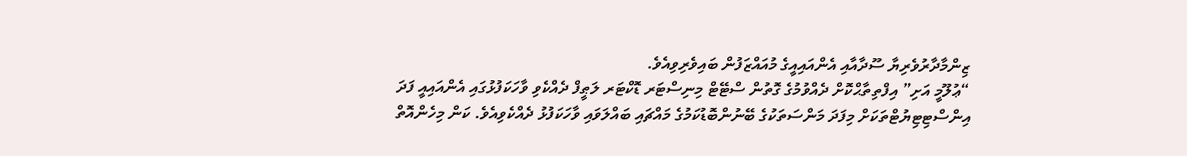ޒިންމާދާރުވެރިޔާ ސޫދާއާއި އެންއައިއީގެ މުއައްޒަފުން ބައިވެރިވިއެވެ.
“ޢުލޫމީ އަށި” އިފްތިތާޙްކޮށް ދެއްވުމުގެ ގޮތުން ސްޓޭޓް މިނިސްޓަރ ޑޮކްޓަރ ލަޠީފް ދެއްކެވި ވާހަކަފުޅުގައި އެންއައިއީ ފަދަ އިންސްޓިޓިޔުޓްތަކަށް މިފަދަ މަންސަތަކުގެ ބޭނުންބޮޑުކަމުގެ މައްޗައި ބައްލަވައި ވާހަކަފުޅު ދެއްކެވިއެވެ. ކަން މިހެންއޮތް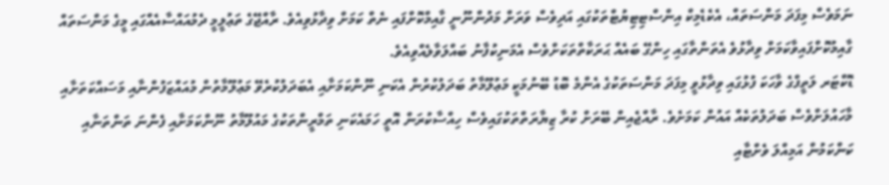ނަމަވެސް މިފަދަ މަންސަތައް، އެކެޑެމިކް އިންސްޓިޓިޔުޓްތަކުގައި އަދިވެސް ވަރަށް މަދުންނޫނީ ގާއިމްކޮށްފައި ނެތް ކަމަށް ވިދާޅުވިއެވެ. ރާއްޖޭގެ ތަޢުލީމީ ދެމުއައްސާއެއްގައި މީގެ މަންސަތައް ގާއިމުކޮށްފައިވާކަމަށް ވިދާޅުވެ އެތަންތާގައި ހިންގޭ ބައެއް ޙަރަކާތްތަކަށްވެސް އެމަނިކުފާނު ބައްލަވާލެއްވިއެވެ.
ޑޮކްޓަރ ލަތީފްގެ ވާހަކަ ފުޅުގައި ވިދާޅުވީ މިފަދަ މަންސަތަކުގެ އެންމެ ބޮޑު ބޭނުމަކީ މަޢުލޫމާތު ބަދަލުކުރުން އެކަނި ނޫންކަމަށާއި އެބަދަލުކުރެވޭ މަޢުލޫމާތުން މުއައްޒަފުންނާއި މަސައްކަތަށާއި މާހައުލަށްވެސް ބަދަލުތަކެއް އައުން ކަމަށެވެ. ރާއްޖެއިން ބޭރަށް ކުރާ ޒިޔާރަތްތަކުގައިވެސް ހިއްސާކުރަން އޮތީ ހަމައެކަނި ތަމްރީންތަކުގެ މައުލޫމާތު ނޫންކަމަށާއި ފެންނަ ތަންތަނާއި ކަންކަމުން އަމިއްލަ ވެށްޓާއި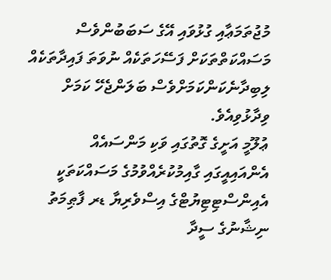މުޖުތަމަޢާއި ގުޅުވައި އޭގެ ސަބަބުންވެސް މަސައްކަތްތަކަށް ފަސޭހަތަކެއް ނުވަތަ ފައިދާތަކެއް ލިބިދާނެކަންކަމަށްވެސް ބަލަންޖެހޭ ކަމަށް ވިދާޅުވިއެވެ.
ޢުލޫމީ އަށީގެ ގޮތުގައި ވަކި މަންސައެއް އެންއައިއީގައި ގާއިމުކުރެއްވުމުގެ މަސައްކަތަކީ އެއިންސްޓިޓިޔުޓްގެ އިސްވެރިޔާ ޑރ ފާޠިމަތު ނިޝާނުގެ ސީދާ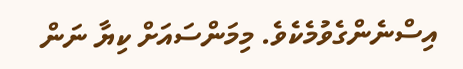އިސްނެންގެވުމެކެވެ. މިމަންސައަށް ކިޔާ ނަން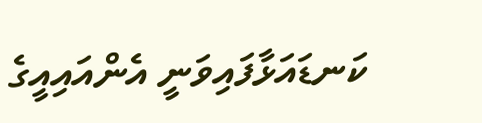ކަނޑައަޅާފައިވަނީ އެންއައިއީގެ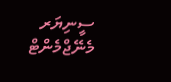ސީނިޔަރ މެނޭޖްމެންޓް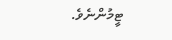ޓީމުންނެވެ.